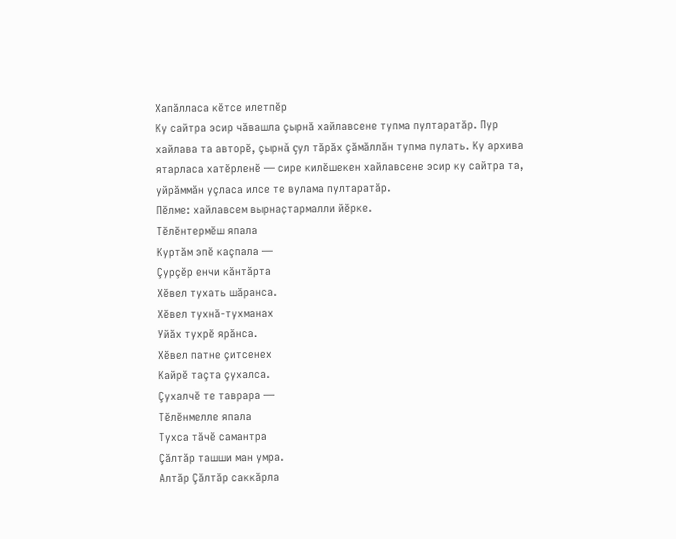Хапăлласа кĕтсе илетпĕр
Ку сайтра эсир чăвашла çырнă хайлавсене тупма пултаратăр. Пур
хайлава та авторĕ, çырнă çул тăрăх çăмăллăн тупма пулать. Ку архива
ятарласа хатĕрленĕ — сире килĕшекен хайлавсене эсир ку сайтра та,
уйрăммăн уçласа илсе те вулама пултаратăр.
Пӗлме: хайлавсем вырнаҫтармалли йӗрке.
Тĕлĕнтермĕш япала
Куртăм эпĕ каçпала —
Çурçĕр енчи кăнтăрта
Хĕвел тухать шăранса.
Хĕвел тухнă-тухманах
Уйăх тухрĕ ярăнса.
Хĕвел патне çитсенех
Кайрĕ таçта çухалса.
Çухалчĕ те таврара —
Тĕлĕнмелле япала
Тухса тăчĕ самантра
Çăлтăр ташши ман умра.
Алтăр Çăлтăр саккăрла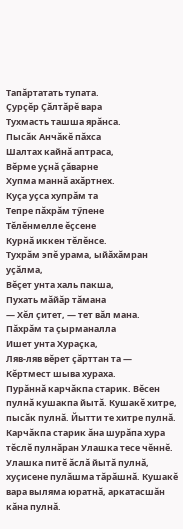Тапăртатать тупата.
Çурçĕр Çăлтăрĕ вара
Тухмасть ташша ярăнса.
Пысăк Анчăкĕ пăхса
Шалтах кайнă аптраса,
Вĕрме уçнă çăварне
Хупма маннă ахăртнех.
Куçа уçса хупрăм та
Тепре пăхрăм тӳпене
Тĕлĕнмелле ĕçсене
Курнă иккен тĕлĕнсе.
Тухрăм эпĕ урама, ыйăхăмран уçăлма,
Вĕçет унта халь пакша,
Пухать мăйăр тăмана
— Хĕл çитет, — тет вăл мана.
Пăхрăм та çырманалла
Ишет унта Хураçка,
Ляв-ляв вĕрет çăрттан та —
Кĕртмест шыва хураха.
Пурăннă карчăкпа старик. Вĕсен пулнă кушакпа йытă. Кушакĕ хитре, пысăк пулнă. Йытти те хитре пулнă. Карчăкпа старик ăна шурăпа хура тĕслĕ пулнăран Улашка тесе чĕннĕ. Улашка питĕ ăслă йытă пулнă, хуçисене пулăшма тăрăшнă. Кушакĕ вара выляма юратнă, аркатасшăн кăна пулнă.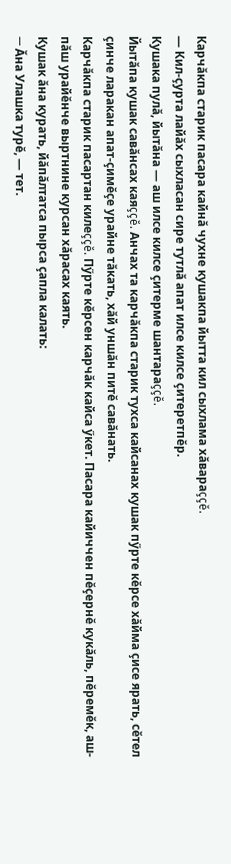Карчăкпа старик пасара кайнă чухне кушакпа йытта кил сыхлама хăвараççĕ.
— Кил-çурта лайăх сыхласан сире тутлă апат илсе килсе çитеретпĕр.
Кушака пулă, йытăна — аш илсе килсе çитерме шантараççĕ.
Йытăпа кушак савăнсах каяççĕ. Анчах та карчăкпа старик тухса кайсанах кушак пӳрте кĕрсе хăйма çисе ярать, сĕтел çинче ларакан апат-çимĕçе урайне тăкать, хăй уншăн питĕ савăнать.
Карчăкпа старик пасартан килеççĕ. Пӳрте кĕрсен карчăк кайса ӳкет. Пасара кайиччен пĕçернĕ кукăль, пĕремĕк, аш-пăш урайĕнче выртнине курсан хăрасах каять.
Кушак ăна курать, йăпăлтатса пырса çапла калать:
— Ăна Улашка турĕ, — тет.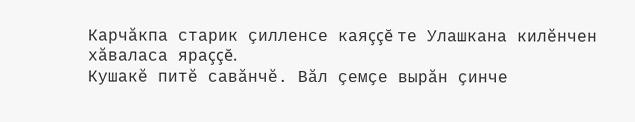Карчăкпа старик çилленсе каяççĕ те Улашкана килĕнчен хăваласа яраççĕ.
Кушакĕ питĕ савăнчĕ. Вăл çемçе вырăн çинче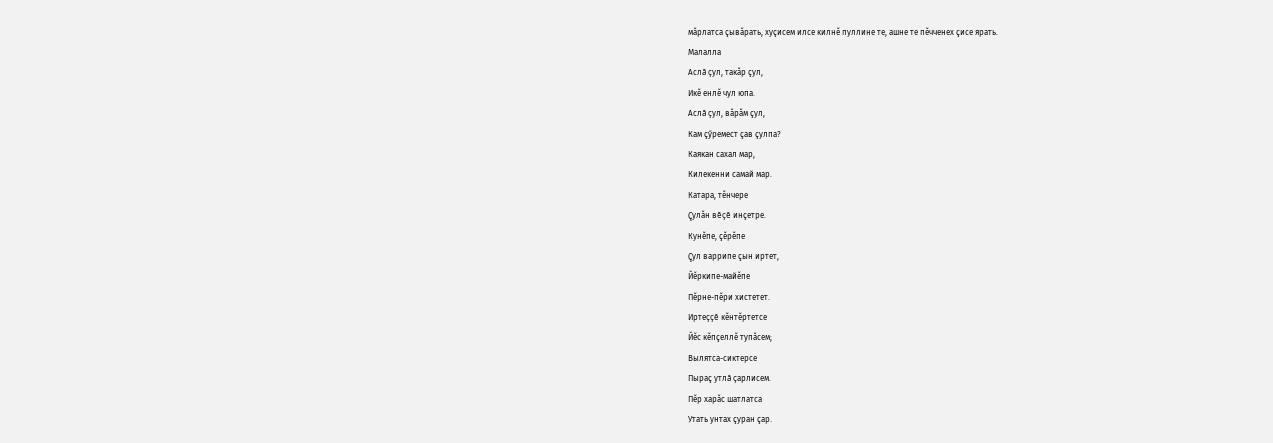мăрлатса çывăрать, хуçисем илсе килнĕ пуллине те, ашне те пĕчченех çисе ярать.
Малалла
Аслă çул, такăр çул,
Икĕ енлĕ чул юпа.
Аслă çул, вăрăм çул,
Кам çӳремест çав çулпа?
Каякан сахал мар,
Килекенни самай мар.
Катара, тĕнчере
Çулăн вĕçĕ инçетре.
Кунĕпе, çĕрĕпе
Çул варрипе çын иртет,
Йĕркипе-майĕпе
Пĕрне-пĕри хистетет.
Иртеççĕ кĕнтĕртетсе
Йĕс кĕпçеллĕ тупăсем;
Вылятса-сиктерсе
Пыраç утлă çарлисем.
Пĕр харăс шатлатса
Утать унтах çуран çар.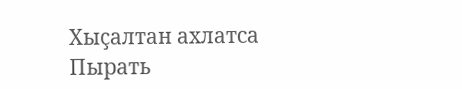Хыçалтан ахлатса
Пырать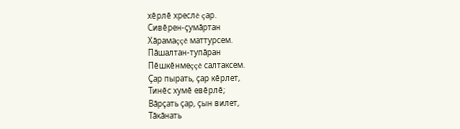хĕрлĕ хреслĕ çар.
Сивĕрен-çумăртан
Хăрамаççĕ маттурсем.
Пăшалтан-тупăран
Пĕшкĕнмеççĕ салтаксем.
Çар пырать, çар кĕрлет,
Тинĕс хумĕ евĕрлĕ;
Вăрçать çар, çын вилет,
Тăкăнать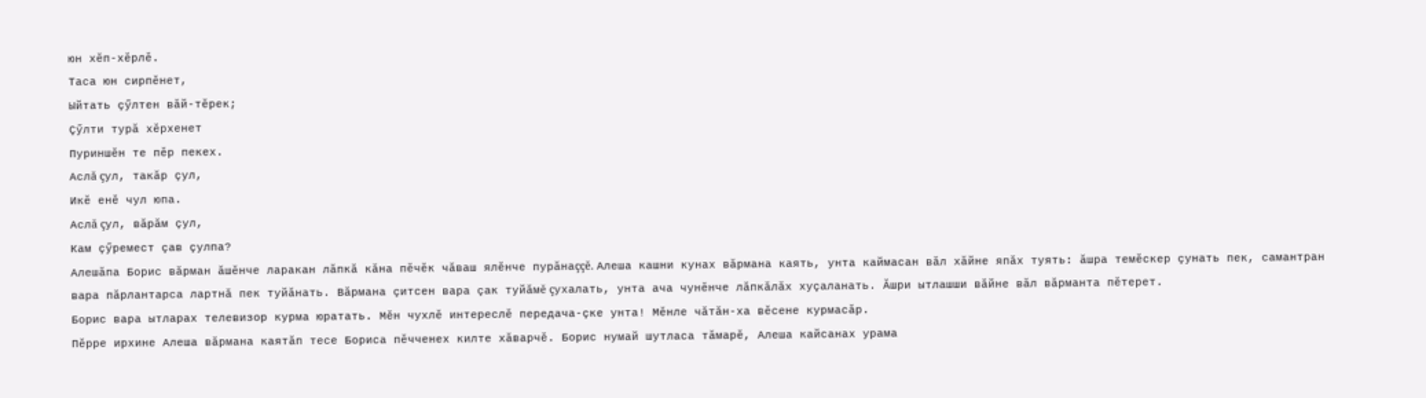юн хĕп-хĕрлĕ.
Таса юн сирпĕнет,
Ыйтать çӳлтен вăй-тĕрек;
Çӳлти турă хĕрхенет
Пуриншĕн те пĕр пекех.
Аслă çул, такăр çул,
Икĕ енĕ чул юпа.
Аслă çул, вăрăм çул,
Кам çӳремест çав çулпа?
Алешăпа Борис вăрман ăшĕнче ларакан лăпкă кăна пĕчĕк чăваш ялĕнче пурăнаççĕ. Алеша кашни кунах вăрмана каять, унта каймасан вăл хăйне япăх туять: ăшра темĕскер çунать пек, самантран вара пăрлантарса лартнă пек туйăнать. Вăрмана çитсен вара çак туйăмĕ çухалать, унта ача чунĕнче лăпкăлăх хуçаланать. Ăшри ытлашши вăйне вăл вăрманта пĕтерет.
Борис вара ытларах телевизор курма юратать. Мĕн чухлĕ интереслĕ передача-çке унта! Мĕнле чăтăн-ха вĕсене курмасăр.
Пĕрре ирхине Алеша вăрмана каятăп тесе Бориса пĕчченех килте хăварчĕ. Борис нумай шутласа тăмарĕ, Алеша кайсанах урама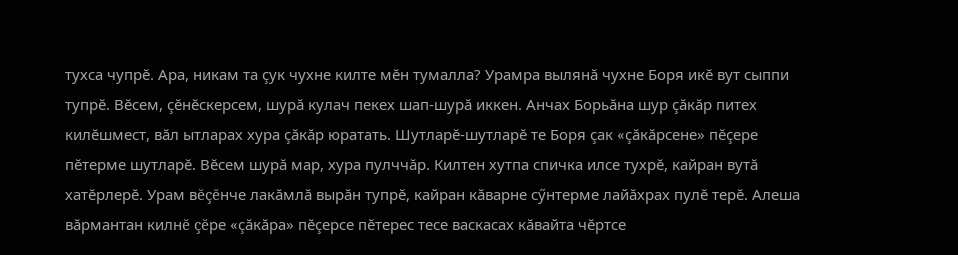тухса чупрĕ. Ара, никам та çук чухне килте мĕн тумалла? Урамра вылянă чухне Боря икĕ вут сыппи тупрĕ. Вĕсем, çĕнĕскерсем, шурă кулач пекех шап-шурă иккен. Анчах Борьăна шур çăкăр питех килĕшмест, вăл ытларах хура çăкăр юратать. Шутларĕ-шутларĕ те Боря çак «çăкăрсене» пĕçере пĕтерме шутларĕ. Вĕсем шурă мар, хура пулччăр. Килтен хутпа спичка илсе тухрĕ, кайран вутă хатĕрлерĕ. Урам вĕçĕнче лакăмлă вырăн тупрĕ, кайран кăварне сӳнтерме лайăхрах пулĕ терĕ. Алеша вăрмантан килнĕ çĕре «çăкăра» пĕçерсе пĕтерес тесе васкасах кăвайта чĕртсе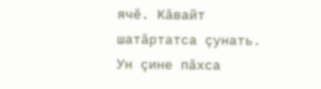ячĕ. Кăвайт шатăртатса çунать. Ун çине пăхса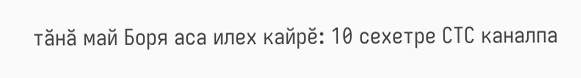тăнă май Боря аса илех кайрĕ: 10 сехетре СТС каналпа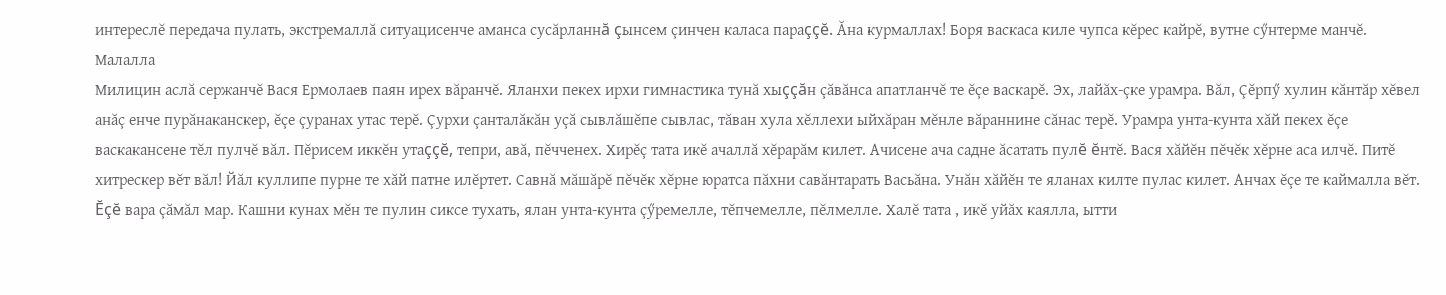интереслĕ передача пулать, экстремаллă ситуацисенче аманса сусăрланнă çынсем çинчен каласа параççĕ. Ăна курмаллах! Боря васкаса киле чупса кĕрес кайрĕ, вутне сӳнтерме манчĕ.
Малалла
Милицин аслă сержанчĕ Вася Ермолаев паян ирех вăранчĕ. Яланхи пекех ирхи гимнастика тунă хыççăн çăвăнса апатланчĕ те ĕçе васкарĕ. Эх, лайăх-çке урамра. Вăл, Çĕрпӳ хулин кăнтăр хĕвел анăç енче пурăнаканскер, ĕçе çуранах утас терĕ. Çурхи çанталăкăн уçă сывлăшĕпе сывлас, тăван хула хĕллехи ыйхăран мĕнле вăраннине сăнас терĕ. Урамра унта-кунта хăй пекех ĕçе васкакансене тĕл пулчĕ вăл. Пĕрисем иккĕн утаççĕ, тепри, авă, пĕчченех. Хирĕç тата икĕ ачаллă хĕрарăм килет. Ачисене ача садне ăсатать пулĕ ĕнтĕ. Вася хăйĕн пĕчĕк хĕрне аса илчĕ. Питĕ хитрескер вĕт вăл! Йăл куллипе пурне те хăй патне илĕртет. Савнă мăшăрĕ пĕчĕк хĕрне юратса пăхни савăнтарать Васьăна. Унăн хăйĕн те яланах килте пулас килет. Анчах ĕçе те каймалла вĕт. Ĕçĕ вара çăмăл мар. Кашни кунах мĕн те пулин сиксе тухать, ялан унта-кунта çӳремелле, тĕпчемелле, пĕлмелле. Халĕ тата , икĕ уйăх каялла, ытти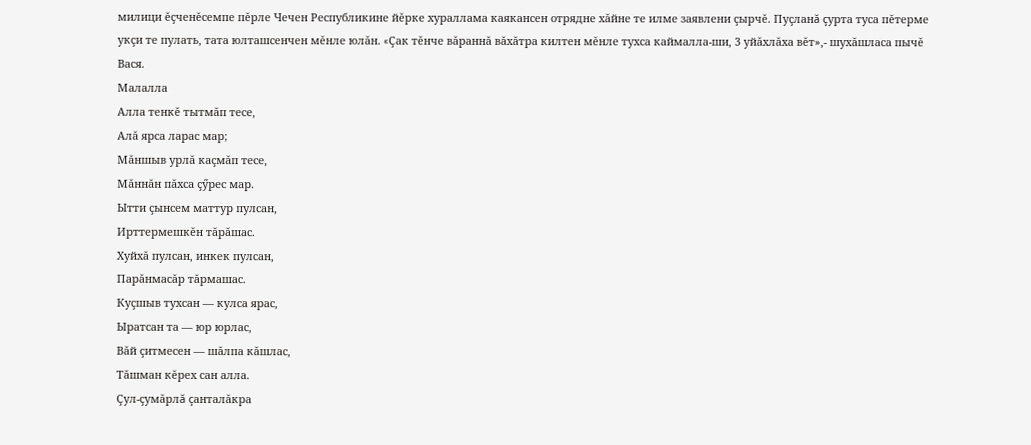милици ĕçченĕсемпе пĕрле Чечен Республикине йĕрке хураллама каякансен отрядне хăйне те илме заявлени çырчĕ. Пуçланă çурта туса пĕтерме укçи те пулать, тата юлташсенчен мĕнле юлăн. «Çак тĕнче вăраннă вăхăтра килтен мĕнле тухса каймалла-ши, 3 уйăхлăха вĕт»,- шухăшласа пычĕ Вася.
Малалла
Алла тенкĕ тытмăп тесе,
Алă ярса ларас мар;
Мăншыв урлă каçмăп тесе,
Мăннăн пăхса çӳрес мар.
Ытти çынсем маттур пулсан,
Ирттермешкĕн тăрăшас.
Хуйхă пулсан, инкек пулсан,
Парăнмасăр тăрмашас.
Куçшыв тухсан — кулса ярас,
Ыратсан та — юр юрлас,
Вăй çитмесен — шăлпа кăшлас,
Тăшман кĕрех сан алла.
Çул-çумăрлă çанталăкра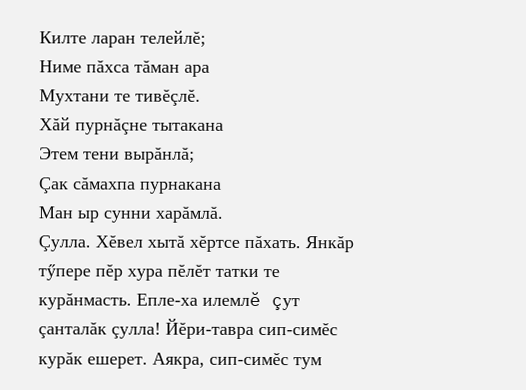Килте ларан телейлĕ;
Ниме пăхса тăман ара
Мухтани те тивĕçлĕ.
Хăй пурнăçне тытакана
Этем тени вырăнлă;
Çак сăмахпа пурнакана
Ман ыр сунни харăмлă.
Çулла. Хĕвел хытă хĕртсе пăхать. Янкăр тӳпере пĕр хура пĕлĕт татки те курăнмасть. Епле-ха илемлĕ çут çанталăк çулла! Йĕри-тавра сип-симĕс курăк ешерет. Аякра, сип-симĕс тум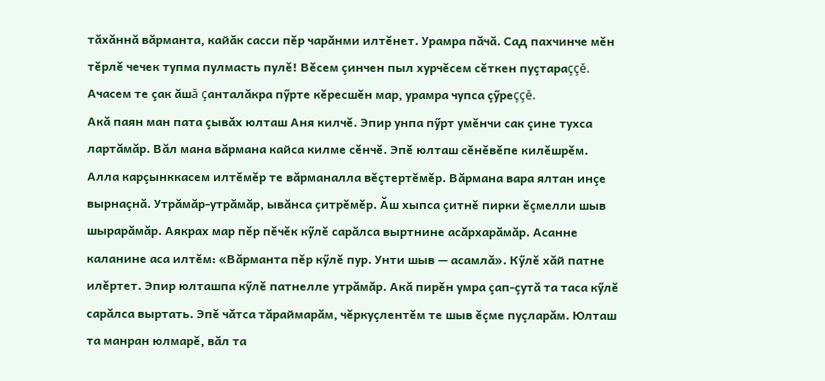тăхăннă вăрманта, кайăк сасси пĕр чарăнми илтĕнет. Урамра пăчă. Сад пахчинче мĕн тĕрлĕ чечек тупма пулмасть пулĕ! Вĕсем çинчен пыл хурчĕсем сĕткен пуçтараççĕ. Ачасем те çак ăшă çанталăкра пӳрте кĕресшĕн мар, урамра чупса çӳреççĕ.
Акă паян ман пата çывăх юлташ Аня килчĕ. Эпир унпа пӳрт умĕнчи сак çине тухса лартăмăр. Вăл мана вăрмана кайса килме сĕнчĕ. Эпĕ юлташ сĕнĕвĕпе килĕшрĕм. Алла карçынккасем илтĕмĕр те вăрманалла вĕçтертĕмĕр. Вăрмана вара ялтан инçе вырнаçнă. Утрăмăр-утрăмăр, ывăнса çитрĕмĕр. Ăш хыпса çитнĕ пирки ĕçмелли шыв шырарăмăр. Аякрах мар пĕр пĕчĕк кӳлĕ сарăлса выртнине асăрхарăмăр. Асанне каланине аса илтĕм: «Вăрманта пĕр кӳлĕ пур. Унти шыв — асамлă». Кӳлĕ хăй патне илĕртет. Эпир юлташпа кӳлĕ патнелле утрăмăр. Акă пирĕн умра çап-çутă та таса кӳлĕ сарăлса выртать. Эпĕ чăтса тăраймарăм, чĕркуçлентĕм те шыв ĕçме пуçларăм. Юлташ та манран юлмарĕ, вăл та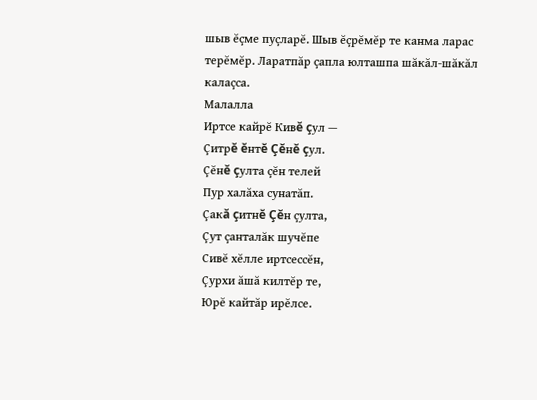шыв ĕçме пуçларĕ. Шыв ĕçрĕмĕр те канма ларас терĕмĕр. Ларатпăр çапла юлташпа шăкăл-шăкăл калаçса.
Малалла
Иртсе кайрĕ Кивĕ çул —
Çитрĕ ĕнтĕ Çĕнĕ çул.
Çĕнĕ çулта çĕн телей
Пур халăха сунатăп.
Çакă çитнĕ Çĕн çулта,
Çут çанталăк шучĕпе
Сивĕ хĕлле иртсессĕн,
Çурхи ăшă килтĕр те,
Юрĕ кайтăр ирĕлсе.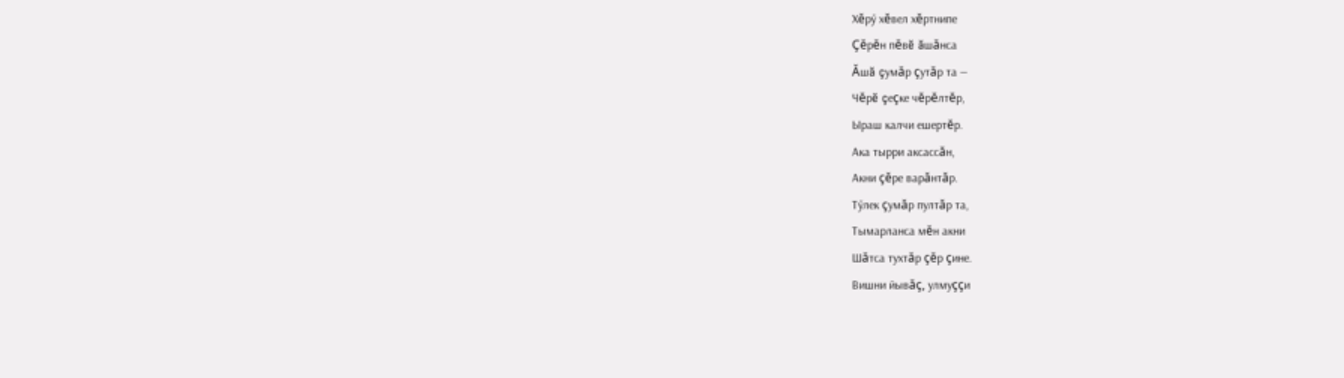Хĕрӳ хĕвел хĕртнипе
Çĕрĕн пĕвĕ ăшăнса
Ăшă çумăр çутăр та —
Чĕрĕ çеçке чĕрĕлтĕр,
Ыраш калчи ешертĕр.
Ака тырри аксассăн,
Акни çĕре варăнтăр.
Тӳлек çумăр пултăр та,
Тымарланса мĕн акни
Шăтса тухтăр çĕр çине.
Вишни йывăç, улмуççи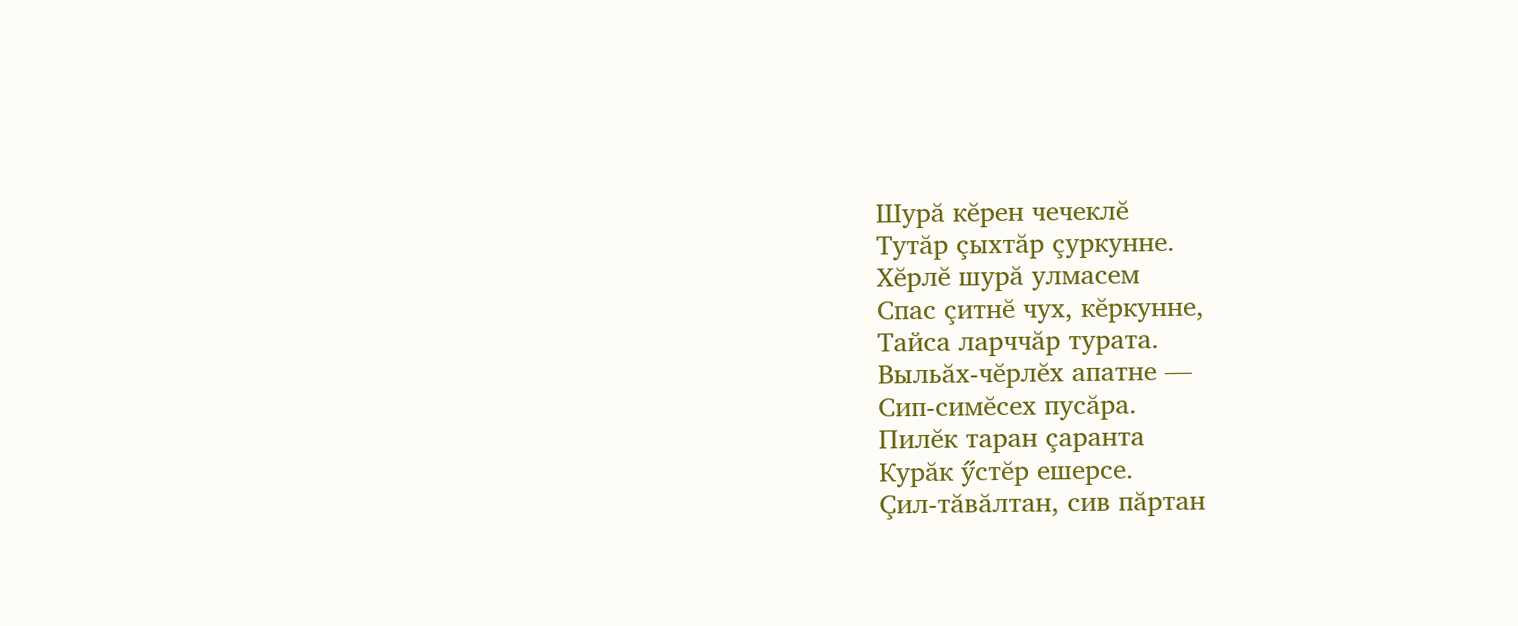Шурă кĕрен чечеклĕ
Тутăр çыхтăр çуркунне.
Хĕрлĕ шурă улмасем
Спас çитнĕ чух, кĕркунне,
Тайса ларччăр турата.
Выльăх-чĕрлĕх апатне —
Сип-симĕсех пусăра.
Пилĕк таран çаранта
Курăк ӳстĕр ешерсе.
Çил-тăвăлтан, сив пăртан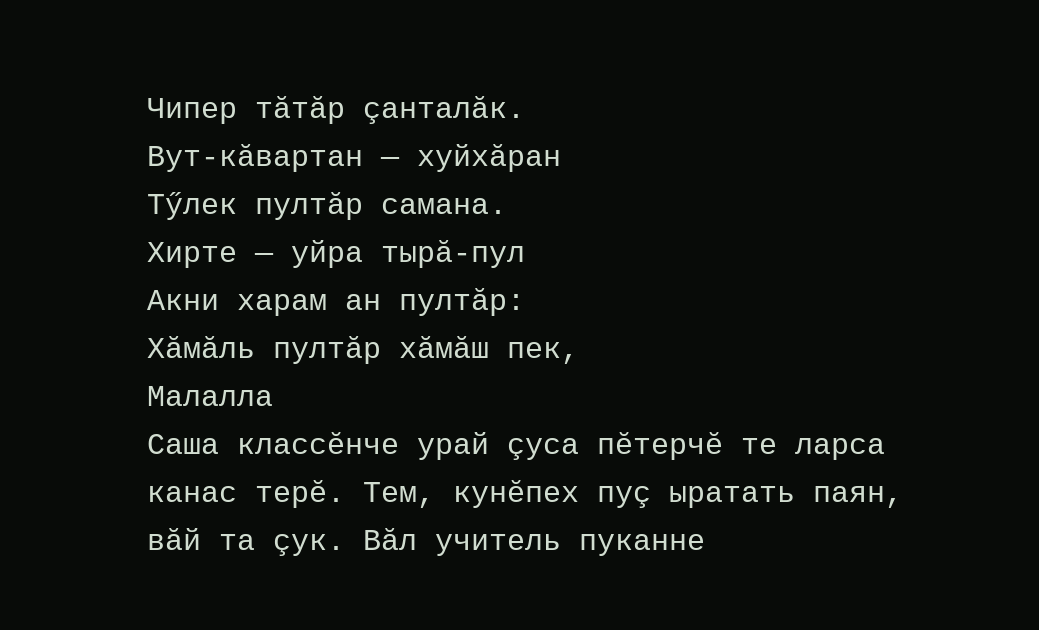Чипер тăтăр çанталăк.
Вут-кăвартан — хуйхăран
Тӳлек пултăр самана.
Хирте — уйра тырă-пул
Акни харам ан пултăр:
Хăмăль пултăр хăмăш пек,
Малалла
Саша классĕнче урай çуса пĕтерчĕ те ларса канас терĕ. Тем, кунĕпех пуç ыратать паян, вăй та çук. Вăл учитель пуканне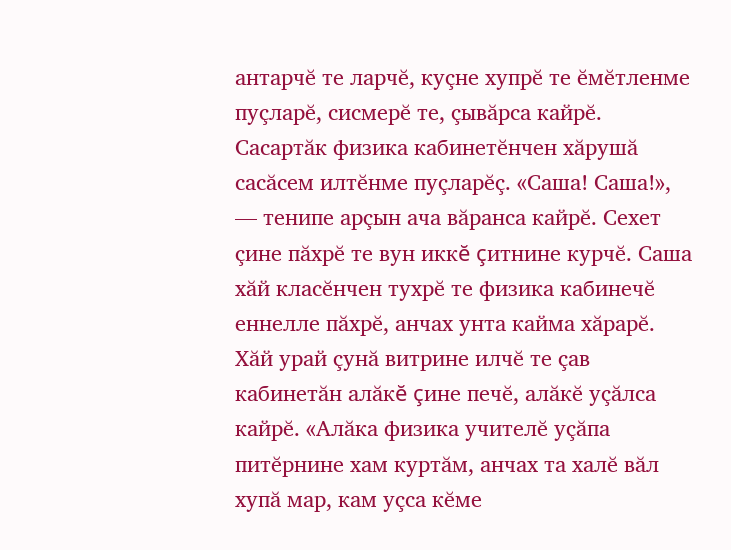антарчĕ те ларчĕ, куçне хупрĕ те ĕмĕтленме пуçларĕ, сисмерĕ те, çывăрса кайрĕ. Сасартăк физика кабинетĕнчен хăрушă сасăсем илтĕнме пуçларĕç. «Саша! Саша!», — тенипе арçын ача вăранса кайрĕ. Сехет çине пăхрĕ те вун иккĕ çитнине курчĕ. Саша хăй класĕнчен тухрĕ те физика кабинечĕ еннелле пăхрĕ, анчах унта кайма хăрарĕ. Хăй урай çунă витрине илчĕ те çав кабинетăн алăкĕ çине печĕ, алăкĕ уçăлса кайрĕ. «Алăка физика учителĕ уçăпа питĕрнине хам куртăм, анчах та халĕ вăл хупă мар, кам уçса кĕме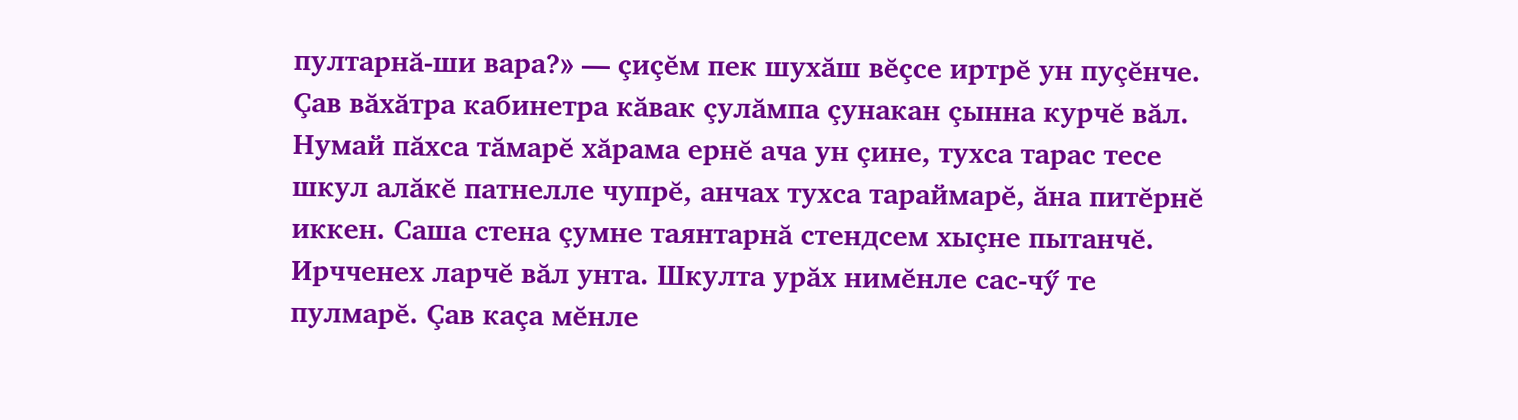пултарнă-ши вара?» — çиçĕм пек шухăш вĕçсе иртрĕ ун пуçĕнче. Çав вăхăтра кабинетра кăвак çулăмпа çунакан çынна курчĕ вăл. Нумай пăхса тăмарĕ хăрама ернĕ ача ун çине, тухса тарас тесе шкул алăкĕ патнелле чупрĕ, анчах тухса тараймарĕ, ăна питĕрнĕ иккен. Саша стена çумне таянтарнă стендсем хыçне пытанчĕ. Ирчченех ларчĕ вăл унта. Шкулта урăх нимĕнле сас-чӳ те пулмарĕ. Çав каçа мĕнле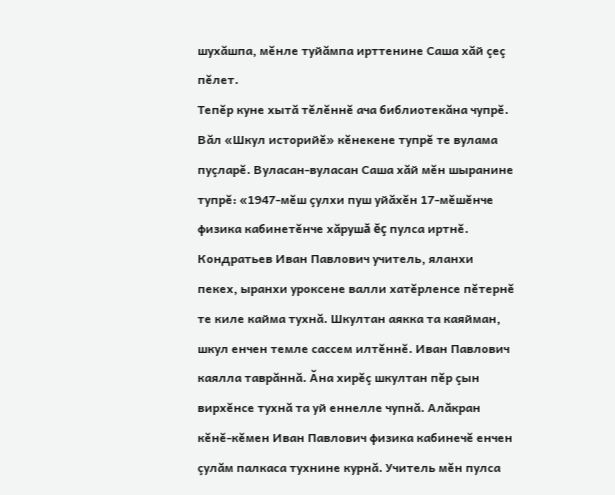шухăшпа, мĕнле туйăмпа ирттенине Саша хăй çеç пĕлет.
Тепĕр куне хытă тĕлĕннĕ ача библиотекăна чупрĕ. Вăл «Шкул историйĕ» кĕнекене тупрĕ те вулама пуçларĕ. Вуласан-вуласан Саша хăй мĕн шыранине тупрĕ: «1947-мĕш çулхи пуш уйăхĕн 17-мĕшĕнче физика кабинетĕнче хăрушă ĕç пулса иртнĕ. Кондратьев Иван Павлович учитель, яланхи пекех, ыранхи уроксене валли хатĕрленсе пĕтернĕ те киле кайма тухнă. Шкултан аякка та каяйман, шкул енчен темле сассем илтĕннĕ. Иван Павлович каялла таврăннă. Ăна хирĕç шкултан пĕр çын вирхĕнсе тухнă та уй еннелле чупнă. Алăкран кĕнĕ-кĕмен Иван Павлович физика кабинечĕ енчен çулăм палкаса тухнине курнă. Учитель мĕн пулса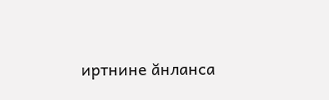иртнине ăнланса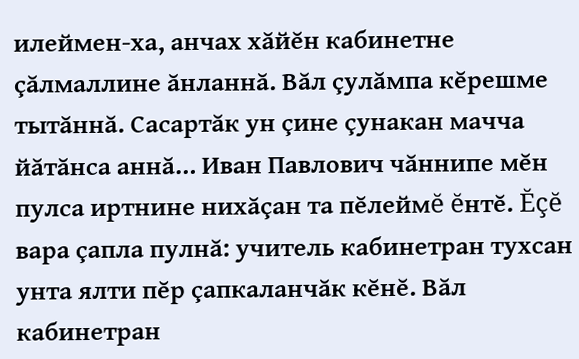илеймен-ха, анчах хăйĕн кабинетне çăлмаллине ăнланнă. Вăл çулăмпа кĕрешме тытăннă. Сасартăк ун çине çунакан мачча йăтăнса аннă… Иван Павлович чăннипе мĕн пулса иртнине нихăçан та пĕлеймĕ ĕнтĕ. Ĕçĕ вара çапла пулнă: учитель кабинетран тухсан унта ялти пĕр çапкаланчăк кĕнĕ. Вăл кабинетран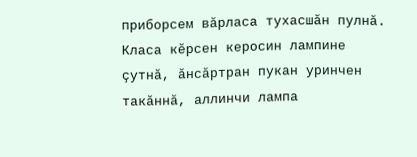приборсем вăрласа тухасшăн пулнă. Класа кĕрсен керосин лампине çутнă, ăнсăртран пукан уринчен такăннă, аллинчи лампа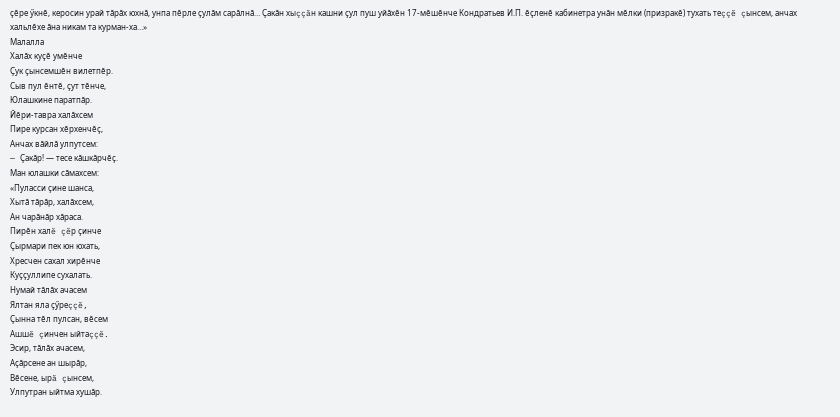çĕре ӳкнĕ, керосин урай тăрăх юхнă, унпа пĕрле çулăм сарăлнă… Çакăн хыççăн кашни çул пуш уйăхĕн 17-мĕшĕнче Кондратьев И.П. ĕçленĕ кабинетра унăн мĕлки (призракĕ) тухать теççĕ çынсем, анчах хальлĕхе ăна никам та курман-ха…»
Малалла
Халăх куçĕ умĕнче
Çук çынсемшĕн вилетпĕр.
Сыв пул ĕнтĕ, çут тĕнче,
Юлашкине паратпăр.
Йĕри-тавра халăхсем
Пире курсан хĕрхенчĕç,
Анчах вăйлă улпутсем:
— Çакăр! — тесе кăшкăрчĕç.
Ман юлашки сăмахсем:
«Пуласси çине шанса,
Хытă тăрăр, халăхсем,
Ан чарăнăр хăраса.
Пирĕн халĕ çĕр çинче
Çырмари пек юн юхать,
Хресчен сахал хирĕнче
Куççуллипе сухалать.
Нумай тăлăх ачасем
Ялтан яла çӳреççĕ,
Çынна тĕл пулсан, вĕсем
Ашшĕ çинчен ыйтаççĕ.
Эсир, тăлăх ачасем,
Аçăрсене ан шырăр,
Вĕсене, ырă çынсем,
Улпутран ыйтма хушăр.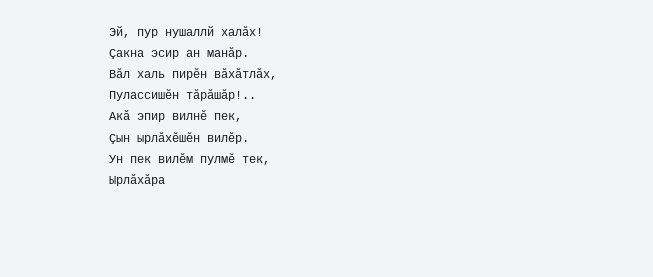Эй, пур нушаллй халăх!
Çакна эсир ан манăр.
Вăл халь пирĕн вăхăтлăх,
Пулассишĕн тăрăшăр!..
Акă эпир вилнĕ пек,
Çын ырлăхĕшĕн вилĕр.
Ун пек вилĕм пулмĕ тек,
Ырлăхăра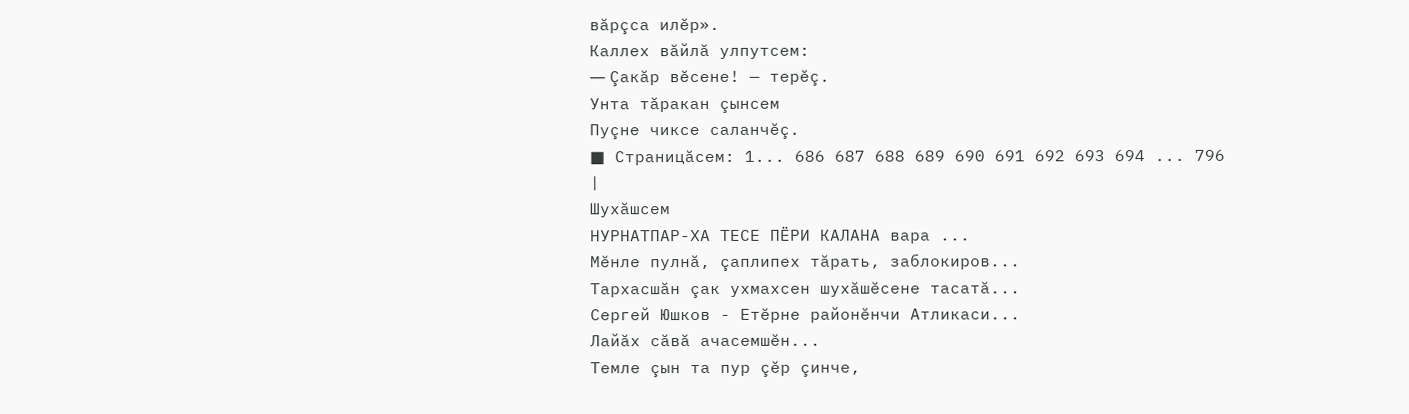вăрçса илĕр».
Каллех вăйлă улпутсем:
— Çакăр вĕсене! — терĕç.
Унта тăракан çынсем
Пуçне чиксе саланчĕç.
■ Страницăсем: 1... 686 687 688 689 690 691 692 693 694 ... 796
|
Шухăшсем
НУРНАТПАР-ХА ТЕСЕ ПЁРИ КАЛАНА вара ...
Мĕнле пулнă, çаплипех тăрать, заблокиров...
Тархасшăн çак ухмахсен шухăшĕсене тасатă...
Сергей Юшков - Етĕрне районĕнчи Атликаси...
Лайăх сăвă ачасемшĕн...
Темле çын та пур çĕр çинче,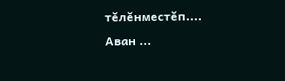тĕлĕнместĕп....
Аван ...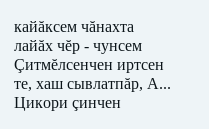кайăксем чăнахта лайăх чĕр - чунсем
Çитмĕлсенчен иртсен те, хаш сывлатпăр, А...
Цикори çинчен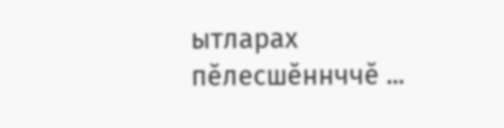ытларах пĕлесшĕннччĕ ...